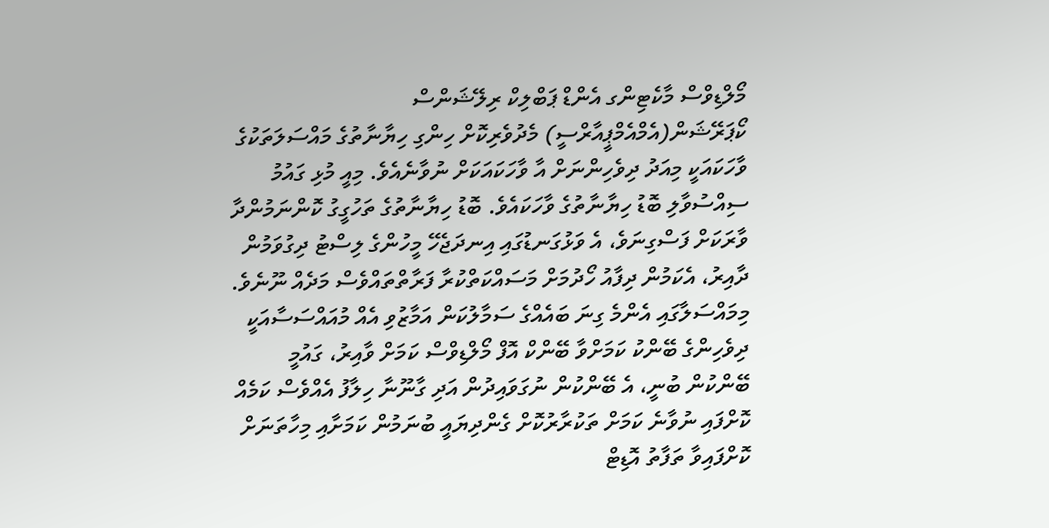މޯލްޑިވްސް މާކެޓިންގ އެންޑް ޕަބްލިކް ރިލޭޝަންސް ކޯޕަރޭޝަން(އެމްއެމްޕީއާރްސީ) މެދުވެރިކޮށް ހިންގި ހިޔާނާތުގެ މައްސަލަތަކުގެ ވާހަކައަކީ މިއަދު ދިވެހިންނަށް އާ ވާހަކައަކަށް ނުވާނެއެވެ. މިއީ މުޅި ގައުމު ސިއްސުވާލި ބޮޑު ހިޔާނާތުގެ ވާހަކައެވެ. ބޮޑު ހިޔާނާތުގެ ތަހުގީގު ކޮންނަމުންދާ ވާރަކަށް ފަސްގިނަވެ، އެ ވަޅުގަނޑުގައި އިނދަޖެހޭ މީހުންގެ ލިސްޓު ދިގުވަމުން ދާއިރު، އެކަމުން ދިފާއު ހޯދުމަށް މަސައްކަތްކުރާ ފަރާތްތައްވެސް މަދެއް ނޫނެވެ.
މިމައްސަލާގައި އެންމެ ގިނަ ބައެއްގެ ސަމާލުކަން އަމާޒުވި އެއް މުއައްސަސާއަކީ ދިވެހިންގެ ބޭންކު ކަމަށްވާ ބޭންކް އޮފް މޯލްޑިވްސް ކަމަށް ވާއިރު، ގައުމީ ބޭންކުން ބުނީ، އެ ބޭންކުން ނުގަވައިދުން އަދި ގާނޫނާ ހިލާފު އެއްވެސް ކަމެއް ކޮށްފައި ނުވާނެ ކަމަށް ތަކުރާރުކޮށް ގެންދިޔައީ ބުނަމުން ކަމަށާއި މިހާތަނަށް ކޮށްފައިވާ ތަފާތު އޮޑިޓް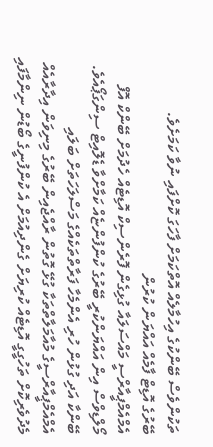ތަކުންވެސް ބޭންކުގެ އިހުމާލެއް އޮތްކަމަށް ފާހަގަ ކޮށްފައި ނުވާ ކަމަށެވެ.
ބޭރުގެ އޮޑިޓް ފާމެއް އައްޔަން ކުރުން
އެމްއެމްޕީއާރްސީ މައްސަލައާ ގުޅިގެން ފޮރެންސިކް އޮޑިޓެއް ހެދުމަށް ބޭންކް އޮފް މޯލްޑިވްސް އިން އައްޔަންކުރީ ބޭރުގެ ކުންފުންޏެއް ކަމާށްވާ ޑެލޮއިޓް ސިންގަޕޯއެވެ.
ބޭންކާ އަދި ގުޅުން ހުރި އެންމެހާ ފަރާތްތަކެއްގެ މަސްލަހަތަށް ބަލައި އެމްއެމްޕީއާރްސީގެ މުއާމަލާތްތަކާ ގުޅޭ ގޮތުން ރާއްޖެއިން ބޭރުގެ މިނިވަން އިދާރާއެއް މެދުވެރިކޮށް ތަހުގީގީ އޮޑިޓެއް ކުރިޔަށް ގެންދިއުމަށް އެ ކުންފުނީގެ ބޯޑުން ނިންމާފައި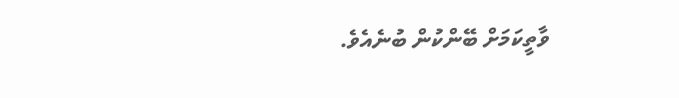ވާތީކަމަށް ބޭންކުން ބުނެއެވެ.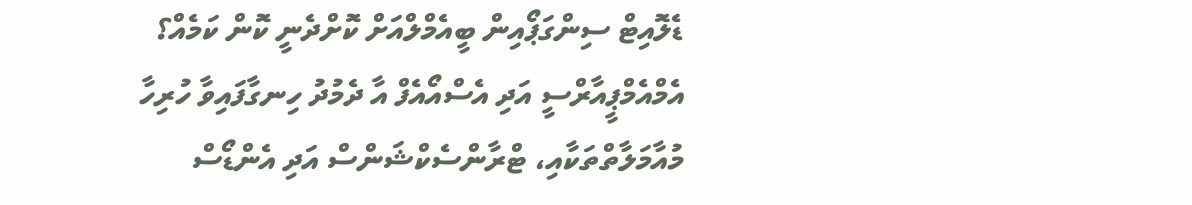ޑެލޮއިޓް ސިންގަޕޯއިން ބީއެމްލްއަށް ކޮށްދެނީ ކޮން ކަމެއް؟
އެމްއެމްޕީއާރްސީ އަދި އެސްއޯއެފް އާ ދެމުދު ހިނގާފައިވާ ހުރިހާ މުއާމަލާތްތަކާއި، ޓްރާންސެކްޝަންސް އަދި އެންޑޯސް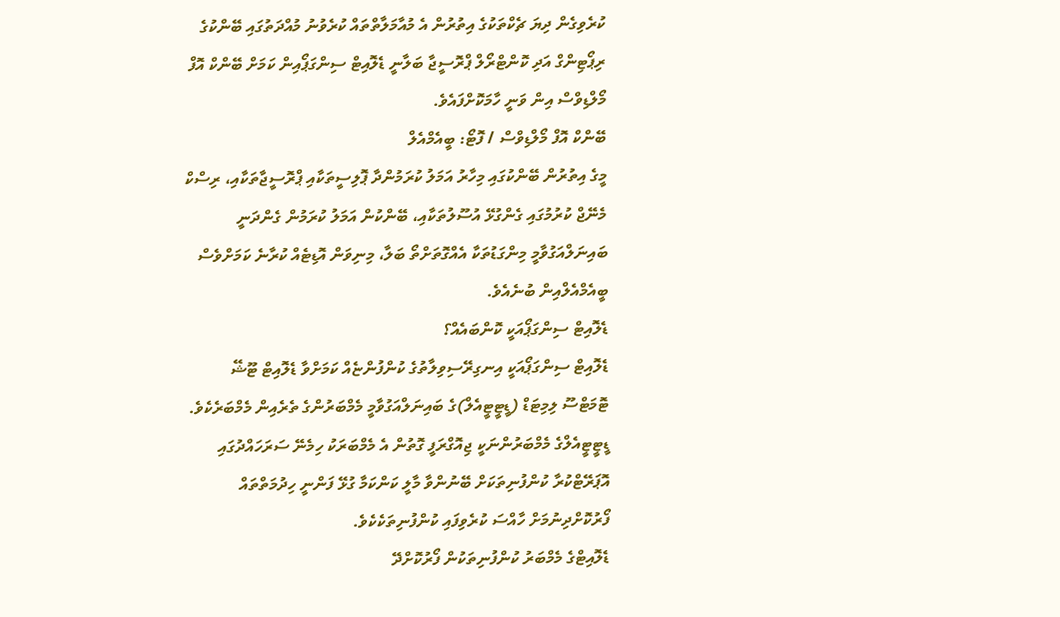ކުރެވިގެން ދިޔަ ޗެކްތަކުގެ އިތުރުން އެ މުއާމަލާތްތައް ކުރެވުނު މުއްދަތުގައި ބޭންކުގެ ރިޕޯޓިންގް އަދި ކޮންޓްރޯލް ޕްރޮސީޖާ ބަލާނީ ޑެލޮއިޓް ސިންގަޕޯއިން ކަމަށް ބޭންކް އޮފް މޯލްޑިވްސް އިން ވަނީ ހާމަކޮށްފައެވެ.
ބޭންކް އޮފް މޯލްޑިވްސް / ފޮޓޯ: ބީއެމްއެލް
މީގެ އިތުރުން ބޭންކުގައި މިހާރު އަމަލު ކުރަމުންދާ ޕޮލިސީތަކާއި ޕްރޮސީޖާތަކާއި، ރިސްކް މެނޭޖް ކުރުމުގައި ގެންގުޅޭ އުސޫލުތަކާއި، ބޭންކުން އަމަލު ކުރަމުން ގެންދަނީ ބައިނަލްއަގުވާމީ މިންގަޑުތަކާ އެއްގޮތަށްތޯ ބަލާ، މިނިވަން އޮޑިޓެއް ކުރާނެ ކަމަށްވެސް ބީއެމްއެލްއިން ބުނެއެވެ.
ޑެލޮއިޓް ސިންގަޕޯއަކީ ކޮންބައެއް؟
ޑެލޮއިޓް ސިންގަޕޯއަކީ އިނގިރޭސިވިލާތުގެ ކުންފުންޏެއް ކަމަށްވާ ޑެލޮއިޓް ޓޫޝޭ ޓޮމަޓްސޫ ލިމިޓަޑް (ޑީޓީޓީއެލް)ގެ ބައިނަލްއަގުވާމީ މެމްބަރުންގެ ތެރެއިން މެމްބަރެކެވެ. ޑީޓީޓީއެލްގެ މެމްބަރުންނަކީ ޖިއޮގްރަފީ ގޮތުން އެ މެމްބަރަކު ހިމެނޭ ސަރަހައްދުގައި އޮޕަރޭޓްކުރާ ކުންފުނިތަކަށް ބޭނުންވާ މާލީ ކަންކަމާ ގުޅޭ ފަންނީ ހިދުމަތްތައް ފޯރުކޮށްދިނުމަށް ހާއްސަ ކުރެވިފައި ކުންފުނިތަކެކެވެ.
ޑެލޮއިޓްގެ މެމްބަރު ކުންފުނިތަކުން ފޯރުކޮށްދޭ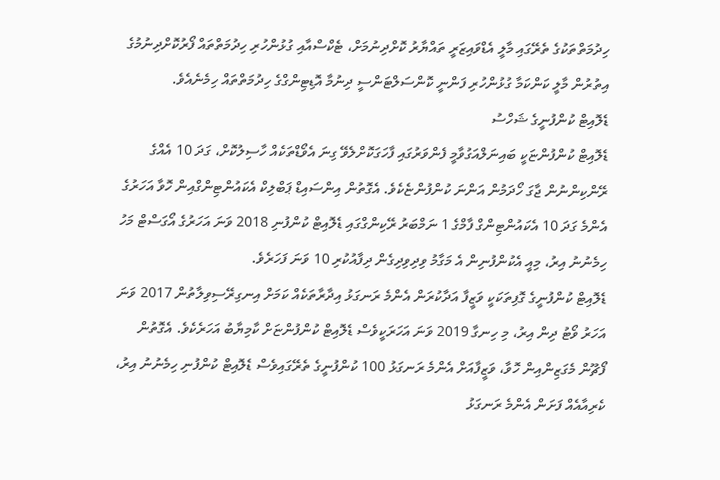ހިދުމަތްތަކުގެ ތެރޭގައި މާލީ އެޑްވައިޒަރީ ތައްޔާރު ކޮށްދިނުމަށް، ޓެކްސްއާއި ގުޅުންހުރި ހިދުމަތްތައް ފޯރުކޮށްދިނުމުގެ އިތުރުން މާލީ ކަންކަމާ ގުޅުންހުރި ފަންނީ ކޮންސަލްޓަންސީ ދިނުމާ އޮޑިޓިންގްގެ ހިދުމަތްތައް ހިމެނެއެވެ.
ޑެލޮއިޓް ކުންފުނީގެ ޝަހްސު
ޑެލޮއިޓް ކުންފުންޏަކީ ބައިނަލްއަގުވާމީ ފެންވަރުގައި ފާހަގަކޮށްލެވޭ ގިނަ އެވޯޑްތަކެއް ހާސިލުކޮށް، ގަދަ 10 އެއްގެ ރޭންކިންނުން ޖާގަ ހޯދަމުން އަންނަ ކުންފުންޏެކެވެ. އެގޮތުން އިންސައިޑް ޕަބްލިކް އެކައުންޓިންގްއިން ހޮވާ އަހަރުގެ އެންމެ ގަދަ 10 އެކައުންޓިންގް ފާމްގެ 1 ނަމްބަރު ރޭކިންގްގައި ޑެލޮއިޓް ކުންފުނި 2018 ވަނަ އަހަރުގެ އޯގަސްޓް މަހު ހިމެނުނު އިރު، މިއީ އެކުންފުނިން އެ މަގާމު ވިދިވިދިގެން ދިފާއުކުރި 10 ވަނަ ފަހަރެވެ.
ޑެލޮއިޓް ކުންފުނީގެ ގޮފިތަކަކީ ވަޒީފާ އަދާކުރަން އެންމެ ރަނގަޅު އިދާރާތަކެއް ކަމަށް އިނގިރޭސިވިލާތުން 2017 ވަނަ އަހަރު ވޯޓު ދިން އިރު، މި ހިނގާ 2019 ވަނަ އަހަރަކީވެސް ޑެލޮއިޓް ކުންފުންޏަށް ކާމިޔާބު އަހަރެކެވެ. އެގޮތުން ފޯޗޫން މެގަޒިންއިން ހޮވާ، ވަޒީފާއަށް އެންމެ ރަނގަޅު 100 ކުންފުނީގެ ތެރޭގައިވެސް ޑެލޮއިޓް ކުންފުނި ހިމެނުނު އިރު، ކެރިއާއެއް ފަށަން އެންމެ ރަނގަޅު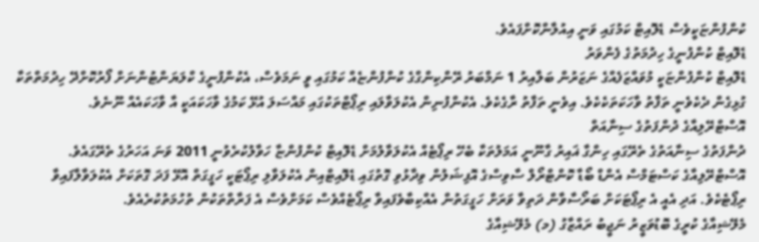ކުންފުންޏަކީވެސް ޑެލޮއިޓް ކަމުގައި ވަނީ އިއުލާންކޮށްފައެވެ.
ޑެލޮއިޓް ކުންފުނީގެ ހިދުމަތުގެ ފެންވަރު
ޑެލޮއިޓް ކުންފުންޏަކީ މުވައްޒަފެއްގެ ނަޒަރުން ބަލާއިރު 1 ނަމްބަރު ރޭންކިންގްގެ ކުންފުންޏެއް ކަމުގައި ވީ ނަމަވެސް، އެކުންފުނީގެ ކްލަޔަންޓުންނަށް ފޯރުކޮށްދޭ ހިދުމަތްތަކާ ގުޅިގެން ދެކެވެނީ ތަފާތު ވާހަކަތަކެކެވެ. އިވެނީ ތަފާތު ރާގެކެވެ. އެކުންފުނިން އެކުލަވާލައި ރިޕޯޓްތަކުގައި މައްސަލަ އުޅޭ ކަމުގެ ވާހަކައަކީ އާ ވާހަކައެއް ނޫނެވެ.
އޮސްޓްރޭލިއާގެ ދުންފަތުގެ ސިނާއަތް
ދުންފަތުގެ ސިނާއަތުގެ ތެރޭގައި ހިންގާ ޣައިރު ގާނޫނީ އަމަލުތަކާ ބެހޭ ރިޕޯޓެއް އެކުލަވާލުމަށް ޑެލޮއިޓް ކުންފުންޏާ ހަވާލުކުރެވުނީ 2011 ވަނަ އަހަރުގެ ތެރޭގައެވެ. އޮސްޓްރޭލިއާގެ ކަސްޓަމްސް އެންޑް ބޯޑާ ކޮންޓްރޯލް ސާވިސްގެ އޮފިޝަލުން ވިދާޅުވި ގޮތުގައި ޑެލޮއިޓްއިން އެކުލަވާލި ރިޕޯޓަކީ ހަގީގަތް އޮޅޭ ފަދަ ގޮތަކަށް އެކުލަވާލާފައިވާ ރިޕޯޓެކެވެ. އަދި އެއީ އެ ރިޕޯޓަކަށް ބަރޯސާވާން ދަތިވާ ވަރަށް ހަގީގަތުން އެއްކިބާވެފައިވާ ރިޕޯޓެއްވެސް ކަމަށްވެސް އެ ފަރާތްތަކުން ތުހުމަތުކުރެއެވެ.
މެލޭޝިއާގެ ކުރީގެ ބޮޑުވަޒީރު ނަޖީބު ރައްޒާގު (މ) މެލޭޝިއާގެ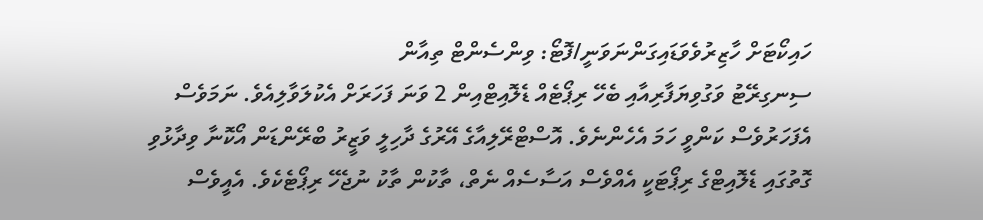ހައިކޯޓަށް ހާޒިރުވެވަޑައިގަންނަވަނީ/ފޮޓޯ: ވިންސެންޓް ތިއާން
ސިނގިރޭޓު ވަގުވިޔަފާރިއާއި ބެހޭ ރިޕޯޓެއް ޑެލޮއިޓްއިން 2 ވަނަ ފަހަރަށް އެކުލަވާލިއެވެ. ނަމަވެސް އެފަހަރުވެސް ކަންވީ ހަމަ އެހެންނެވެ. އޮސްޓްރޭލިއާގެ އޭރުގެ ދާހިލީ ވަޒީރު ބްރޭންޑަން އޯކޮނާ ވިދާޅުވި ގޮތުގައި ޑެލޮއިޓްގެ ރިޕޯޓަކީ އެއްވެސް އަސާސެއް ނެތް، ތާކުން ތާކު ނުޖެހޭ ރިޕޯޓެކެވެ. އެއީވެސް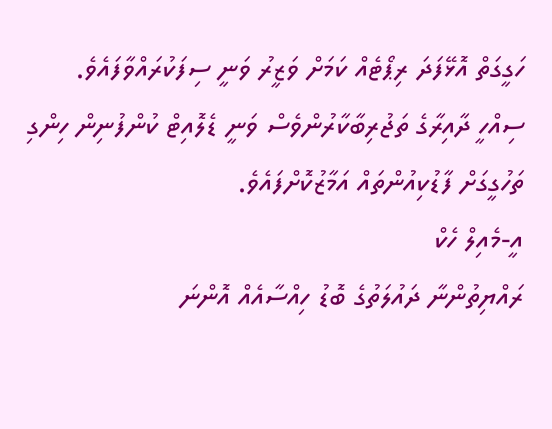ހަގީގަތް އޮޅޭފަދަ ރިޕޯޓެއް ކަމަށް ވަޒީރު ވަނީ ސިފަކުރައްވާފައެވެ.
ސިއްހީ ދާއިރާގެ ތަޖުރިބާކާރުންވެސް ވަނީ ޑެލޮއިޓް ކުންފުނިން ހިންގި ތަހުގީގަށް ފާޑުކިއުންތައް އަމާޒުކޮށްފައެވެ.
އީ-މެއިލް ހެކް
ރައްޔިތުންނާ ދައުލަތުގެ ބޮޑު ހިއްސާއެއް އޮންނަ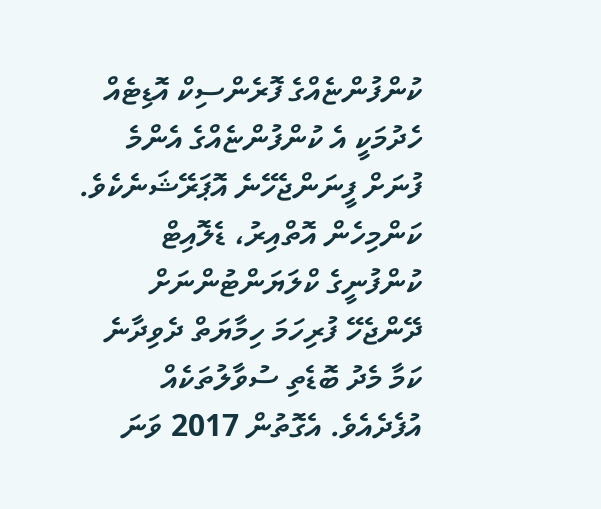ކުންފުންޏެއްގެ ފޮރެންސިކް އޮޑިޓެއް ހެދުމަކީ އެ ކުންފުންޏެއްގެ އެންމެ ފުނަށް ފީނަންޖެހޭނެ އޮޕަރޭޝަނެކެވެ. ކަންމިހެން އޮތްއިރު، ޑެލޮއިޓް ކުންފުނީގެ ކްލަޔަންޓުންނަށް ދޭންޖެހޭ ފުރިހަމަ ހިމާޔަތް ދެވިދާނެ ކަމާ މެދު ބޮޑެތި ސުވާލުތަކެއް އުފެދެއެވެ. އެގޮތުން 2017 ވަނަ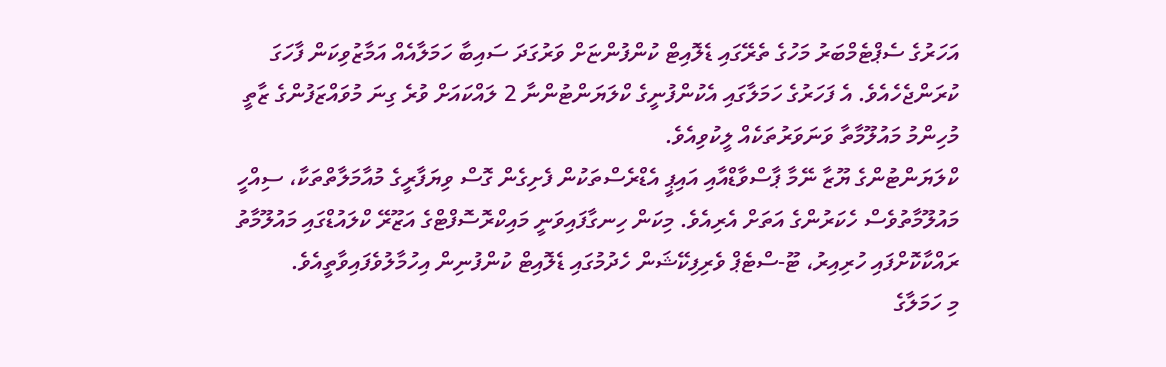އަހަރުގެ ސެޕްޓެމްބަރު މަހުގެ ތެރޭގައި ޑެލޮއިޓް ކުންފުންޏަށް ވަރުގަދަ ސައިބާ ހަމަލާއެއް އަމާޒުވިކަން ފާހަގަ ކުރަންޖެހެއެވެ. އެ ފަހަރުގެ ހަމަލާގައި އެކުންފުނީގެ ކްލަޔަންޓުންނާ 2 ލައްކައަށް ވުރެ ގިނަ މުވައްޒަފުންގެ ޒާތީ މުހިންމު މައުލޫމާތާ ވަނަވަރުތަކެއް ލީކުވިއެވެ.
ކްލަޔަންޓުންގެ ޔޫޒާ ނޭމާ ޕާސްވާޑްއާއި އައިޕީ އެޑްރެސްތަކުން ފެށިގެން ގޮސް ވިޔަފާރީގެ މުއާމަލާތްތަކާ، ސިއްހީ މައުލޫމާތުވެސް ހެކަރުންގެ އަތަށް އެރިއެވެ. މިކަން ހިނގާފައިވަނީ މައިކްރޮސޮފްޓްގެ އަޒޫރޭ ކްލައުޑްގައި މައުލޫމާތު ރައްކާކޮށްފައި ހުރިއިރު، ޓޫ-ސްޓެޕް ވެރިފިކޭޝަން ހެދުމުގައި ޑެލޮއިޓް ކުންފުނިން އިހުމާލުވެފައިވާތީއެވެ.
މި ހަމަލާގެ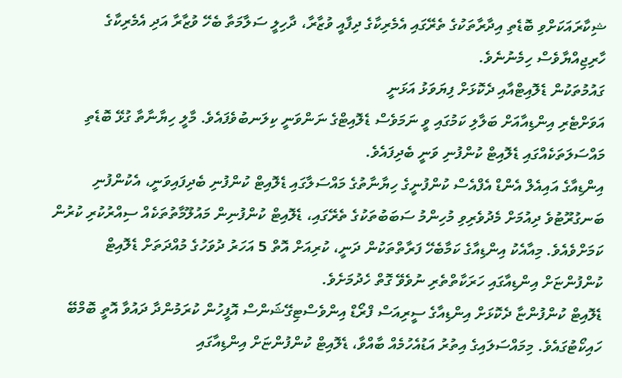ޝިކާރައަކަށްވި ބޮޑެތި އިދާރާތަކުގެ ތެރޭގައި އެމެރިކާގެ ދިފާއީ ވުޒާރާ، ދާހިލީ ސަލާމަތާ ބެހޭ ވުޒާރާ އަދި އެމެރިކާގެ ހާރިޖިއްޔާވެސް ހިމެނުނެވެ.
ގައުމުތަކުން ޑެލޮއިޓްއާއި ދެކޮޅަށް ފިޔަވަޅު އަޅަނީ
އަވަށްޓެރި އިންޑިއާއަށް ބަލާލި ކަމުގައި ވީ ނަމަވެސް ޑެލޮއިޓްގެ ނަންވަނީ ކިލަނބުވެފައެވެ. މާލީ ހިޔާނާތާ ގުޅޭ ބޮޑެތި މައްސަލަތަކެއްގައި ޑެލޮއިޓް ކުންފުނި ވަނީ ބެދިފައެވެ.
އިންޑިއާގެ އައިއެލް އެންޑް އެފްއެސް ކުންފުނީގެ ހިޔާނާތުގެ މައްސަލާގައި ޑެލޮއިޓް ކުންފުނި ބެދިފައިވަނީ، އެކުންފުނި ބަނގުރޫޓުވެ ދިއުމަށް މެދުވެރިވި މުހިންމު ސަބަބުތަކުގެ ތެރޭގައި، ޑެލޮއިޓް ކުންފުނިން މައުލޫމާތުތަކެއް ސިއްރުކުރި ކުރުން ކަމަށްވެއެވެ. މިއާއެކު އިންޑިއާގެ ކަމާބެހޭ ފަރާތްތަކުން ދަނީ، ކުރިއަށް އޮތް 5 އަހަރު ދުވަހުގެ މުއްދަތަށް ޑެލޮއިޓް ކުންފުންޏަށް އިންޑިއާގައި ހަރަކާތްތެރި ނުވެވޭ ގޮތް ހެދުމަށެވެ.
ޑެލޮއިޓް ކުންފުންޏާ ދެކޮޅަށް އިންޑިއާގެ ސީރިއަސް ފްރޯޑް އިންވެސްޓިގޭޝަންސް އޮފީހުން ކުރަމުންދާ ދައުވާ އޮތީ ބޮމްބޭ ހައިކޯޓުގައެވެ. މިމައްސަލައިގެ އިތުރު އަޑުއެހުމެއް ބާއްވާ، ޑެލޮއިޓް ކުންފުންޏަށް އިންޑިއާގައި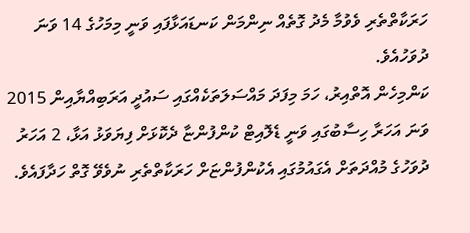ހަރަކާތްތެރި ވެވުމާ މެދު ގޮތެއް ނިންމަން ކަނޑައަޅާފައި ވަނީ މިމަހުގެ 14 ވަނަ ދުވަހުއެވެ.
ކަންމިހެން އޮތްއިރު، ހަމަ މިފަދަ މައްސަލަތަކެއްގައި ސައުދީ އަރަބިއްޔާއިން 2015 ވަނަ އަހަރާ ހިސާބުގައި ވަނީ ޑެލޮއިޓް ކުންފުންޏާ ދެކޮޅަށް ފިޔަވަޅު އަޅާ، 2 އަހަރު ދުވަހުގެ މުއްދަތަށް އެގައުމުގައި އެކުންފުންޏަށް ހަރަކާތްތެރި ނުވެވޭ ގޮތް ހަދާފައެވެ.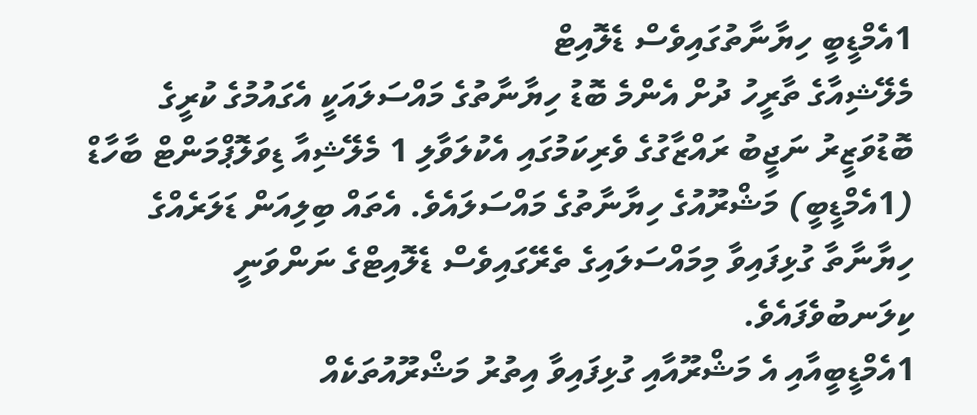1އެމްޑީބީ ހިޔާނާތުގައިވެސް ޑެލޮއިޓް
މެލޭޝިއާގެ ތާރީހު ދުށް އެންމެ ބޮޑު ހިޔާނާތުގެ މައްސަލައަކީ އެގައުމުގެ ކުރީގެ ބޮޑުވަޒީރު ނަޖީބު ރައްޒާގުގެ ވެރިކަމުގައި އެކުލަވާލި 1 މެލޭޝިއާ ޑިވަލޮޕްމަންޓް ބާހާޑް (1އެމްޑީބީ) މަޝްރޫއުގެ ހިޔާނާތުގެ މައްސަލައެވެ. އެތައް ބިލިއަން ޑަލަރެއްގެ ހިޔާނާތާ ގުޅިފައިވާ މިމައްސަލައިގެ ތެރޭގައިވެސް ޑެލޮއިޓްގެ ނަންވަނީ ކިލަނބުވެފައެވެ.
1އެމްޑީބީއާއި އެ މަޝްރޫއާއި ގުޅިފައިވާ އިތުރު މަޝްރޫއުތަކެއް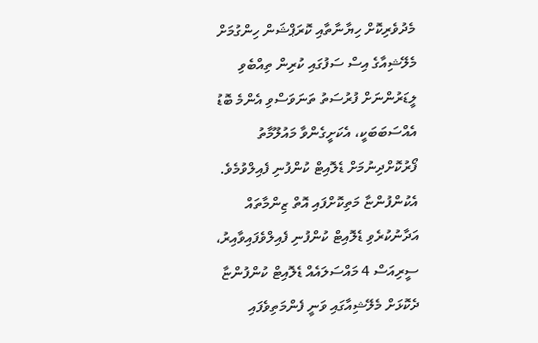މެދުވެރިކޮށް ހިޔާނާތާއި ކޮރަޕްޝަން ހިންގުމަށް މެލޭޝިއާގެ އިސް ސަފުގައި ކުރިން ތިއްބެވި ލީޑަރުންނަށް ފުރުސަތު ތަނަވަސްވި އެންމެ ބޮޑު އެއްސަބަބަކީ، އެކަށީގެންވާ މައުލޫމާތު ފޯރުކޮށްދިނުމަށް ޑެލޮއިޓް ކުންފުނި ފެއިލްވުމެވެ.
އެކުންފުންޏާ މަތިކޮށްފައި އޮތް ޒިންމާތައް އަދާނުކުރެވި ޑެލޮއިޓް ކުންފުނި ފެއިލްވެފައިވާއިރު، ސީރިއަސް 4 މައްސަލައެއް ޑެލޮއިޓް ކުންފުންޏާ ދެކޮޅަށް މެލޭޝިއާގައި ވަނީ ފެންމަތިވެފައި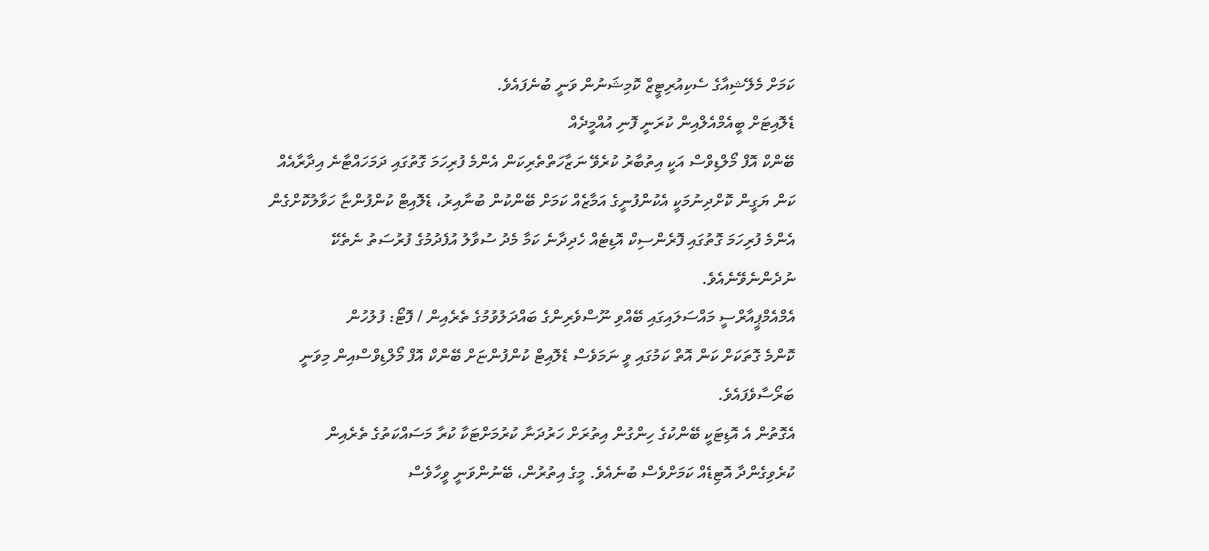ކަމަށް މެލޭޝިއާގެ ސެކިއުރިޓީޒް ކޮމިޝަނުން ވަނީ ބުނެފައެވެ.
ޑެލޮއިޓަށް ބީއެމްއެލްއިން ކުރަނީ ފޮނި އުއްމީދެއް
ބޭންކް އޮފް މޯލްޑިވްސް އަކީ އިތުބާރު ކުރެވޭ ނަޒާހަތްތެރިކަން އެންމެ ފުރިހަމަ ގޮތުގައި ދަމަހައްޓާނެ އިދާރާއެއް ކަން ޔަގީން ކޮށްދިނުމަކީ އެކުންފުނީގެ އަމާޒެއް ކަމަށް ބޭންކުން ބުނާއިރު، ޑެލޮއިޓް ކުންފުންޏާ ހަވާލުކޮށްގެން އެންމެ ފުރިހަމަ ގޮތުގައި ފޮރެންސިކް އޮޑިޓެއް ހެދިދާނެ ކަމާ މެދު ސުވާލު އުފެދުމުގެ ފުރުސަތު ނެތެކޭ ނުދެންނެވޭނެއެވެ.
އެމްއެމްޕީއާރްސީ މައްސަލައިގައި ބޭއްވި ނޫސްވެރިންގެ ބައްދަލުވުމުގެ ތެރެއިން / ފޮޓޯ: ފުލުހުން
ކޮންމެ ގޮތަކަށް ކަން އޮތް ކަމުގައި ވީ ނަމަވެސް ޑެލޮއިޓް ކުންފުންޏަށް ބޭންކް އޮފް މޯލްޑިވްސްއިން މިވަނީ ބަރޯސާވެފައެވެ.
އެގޮތުން އެ އޮޑިޓަކީ ބޭންކުގެ ހިންގުން އިތުރަށް ހަރުދަނާ ކުރުމަށްޓަކާ ކުރާ މަސައްކަތުގެ ތެރެއިން ކުރެވިގެންދާ އޮޓިޑެއް ކަމަށްވެސް ބުނެއެވެ. މީގެ އިތުރުން، ބޭނުންވަނީ ވީހާވެސް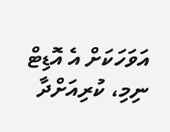އަވަހަކަށް އެ އޮޑިޓް ނިމި، ކުރިއަށްދާ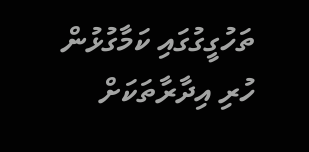ތަހުގީގުގައި ކަމާގުޅުން ހުރި އިދާރާތަކަށް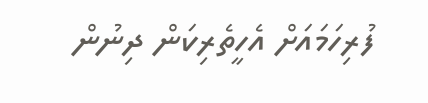ފުރިހަމައަށް އެހީތެރިކަން ދިނުން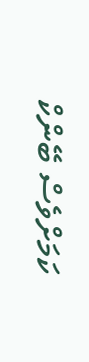ކަމަށްވެސް ބޭންކް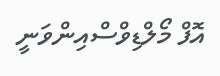އޮފް މޯލްޑިވްސްއިންވަނީ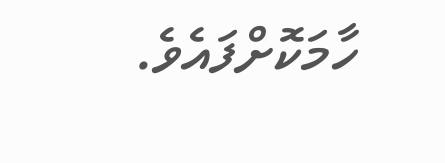ހާމަކޮށްފައެވެ.